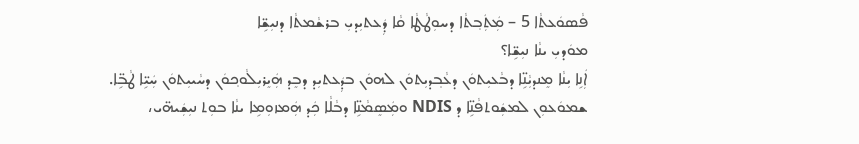ܦܵܣܘܿܥܬܵܐ 5 – ܡܲܬܲܒ݂ܬܵܐ ܕܚܘܼܛܵܛܵܐ ܩܵܐ ܕܲܥܬܝܼܕܝܼ ܒܪܫܵܡܬܵܐ ܕܢܝܼܫܹ̈ܐ
ܡܘܿܕܝܼ ܝܢܵܐ ܢܝܼܫܹ̈ܐ؟
ܐܲܢܹܐ ܝܼܢܵܐ ܡܸܢܕܝܼܵܢܹ̈ܐ ܕܒܵܥܝܼܬܘܿܢ ܕܥܵܒ݂ܕܝܼܬܘܿܢ ܠܗܘܿܢ ܒܕܲܥܬܝܼܕ ܕܒܸܕ ܗܲܝܸܪܝܼܠܵܘܟ݂ܘܿܢ ܕܚܵܝܝܼܬܘܿܢ ܚܲܝܹ̈ܐ ܛܵܒܹ̈ܐ.
ܫܡܘܿܥܘܼܢ ܠܡܫܲܘܬܦܵܢܹ̈ܐ ܕ NDIS ܘܡܲܣܸܡܵܢܹ̈ܐ ܕܒܵܠܵܐ ܟܲܕ ܗܲܡܙܘܼܡܹܐ ܝܢܵܐ ܒܘܼܬ ܢܝܼܫܲܝܗ̈ܝ،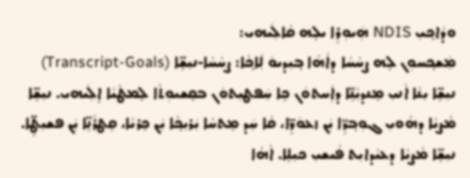ܘܕܵܐܟ݂ܝܼ NDIS ܗܲܝܘܼܪܹܐ ܝܠܹܗ ܩܵܐܠܲܝܗܝ:
ܡܲܫܟ݂ܚܘܼܢ ܠܹܗ ܨܚܵܚܵܐ ܕܐܵܗܵܐ ܒ݂ܝܼܕܝܘܿ ܠܲܐܟ݂ܵܐ: ܨܚܵܚܵܐ-ܢܝܼܫܹ̈ܐ (Transcript-Goals)
ܢܝܼܫܹ̈ܐ ܝܼܢܵܐ ܐܵܢܝܼ ܡܸܢܕܝܼܵܢܹ̈ܐ ܕܐܲܚܬܘܿܢ ܟܹܐ ܚܲܦܛܝܼܬܘܿܢ ܒܩܸܫܝܘܼܬܵܐ ܠܸܡܛܵܝܵܐ ܐܸܠܲܝܗܝ. ܢܝܼܫܹ̈ܐ ܡܵܨܝܵܐ ܕܗܵܘܝܼ ܓܘܼܒ݂ܪܹ̈ܐ ܝܲܢ ܙܥܘܿܪܹ̈ܐ، ܩܵܐ ܚܲܕ ܡܸܬܚܵܐ ܝܲܪܝܼܟ݂ܵܐ ܝܲܢ ܟܸܪܝܵܐ، ܩܸܛܪܵܢܹ̈ܐ ܝܲܢ ܦܫܝܼܛܹ̈ܐ. ܢܝܼܫܹ̈ܐ ܡܵܨܝܵܐ ܕܥܝܵܕܐܝܼܬ ܦܵܝܫܝܼ ܟܝܼܠܹܐ. ܐܵܗܵܐ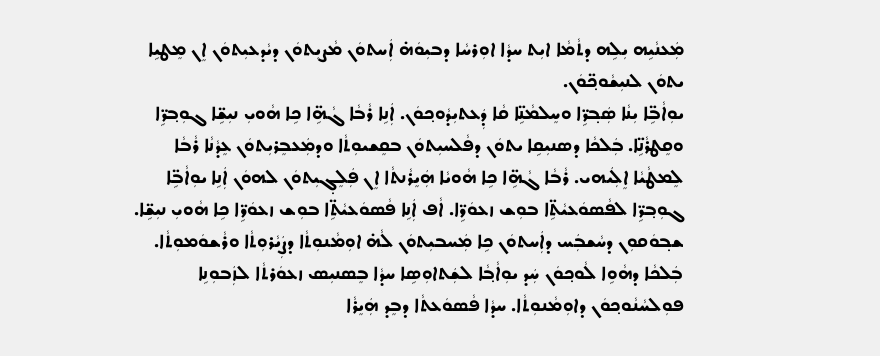ܡܲܥܢܵܝܹܗ ܝܼܠܹܗ ܕܬܵܡܵܐ ܐܝܼܬ ܚܕܵܐ ܐܘܼܪܚܵܐ ܕܒܝܼܘܿܗ̇ ܐܲܚܬܘܿܢ ܡܵܨܝܼܬܘܿܢ ܕܝܵܕܥܝܼܬܘܿܢ ܐܸܢ ܡܸܛܝܹܐ ܝܬܘܿܢ ܠܢܝܼܫܵܘܟ݂̈ܘܿܢ.
ܝܘܼܐܵܒܹ̈ܐ ܝܼܢܵܐ ܣܲܒ݂ܪܹ̈ܐ ܘܚܸܠܡܵܢܹ̈ܐ ܩܵܐ ܕܲܥܬܝܼܕܵܘܟ݂ܘܿܢ. ܐܲܢܹܐ ܪܵܒܵܐ ܓܵܗܹ̈ܐ ܟܹܐ ܗܵܘܝܼ ܢܝܼܫܹ̈ܐ ܓܘܼܒ݂ܪܹ̈ܐ ܘܩܸܛܪܵܢܹ̈ܐ. ܒܲܠܟܵܐ ܕܣܢܝܼܩܹܐ ܝܬܘܿܢ ܕܦܵܠܚܝܼܬܘܿܢ ܒܩܸܫܝܘܼܬܵܐ ܘܕܡܲܥܒܸܪܝܼܬܘܿܢ ܥܸܕܵܢܵܐ ܪܵܒܵܐ ܠܸܡܛܵܝܵܐ ܐܸܠܲܝܗܝ. ܪܵܒܵܐ ܓܵܗܹ̈ܐ ܟܹܐ ܗܵܘܝܵܐ ܗܲܝܸܪܵܢܬܵܐ ܐܸܢ ܦܲܠܸܓ݂ܝܼܬܘܿܢ ܠܗܘܿܢ ܐܲܢܹܐ ܝܘܼܐܵܒܹ̈ܐ ܓܘܼܒ݂ܪܹ̈ܐ ܠܦܵܣܘܿܥܝܵܬܹ̈ܐ ܒܘܼܫ ܙܥܘܿܪܹ̈ܐ. ܐܵܦ ܐܲܢܹܐ ܦܵܣܘܿܥܝܵܬܹ̈ܐ ܒܘܼܫ ܙܥܘܿܪܹ̈ܐ ܟܹܐ ܗܵܘܝܼ ܢܝܼܫܹ̈ܐ.
ܫܒ݂ܘܿܩܘܼܢ ܕܚܵܫܒܲܚ ܕܐܲܚܬܘܿܢ ܟܹܐ ܡܲܚܒܝܼܬܘܿܢ ܠܵܗ̇ ܐܘܼܡܵܢܘܼܬܵܐ ܕܨܲܝܵܪܘܼܬܵܐ ܘܪܵܫܘܿܡܘܼܬܵܐ. ܒܲܠܟܵܐ ܕܗܵܘܹܐ ܠܵܘܟ݂ܘܿܢ ܚܲܕ ܝܘܼܐܵܒ݂ܵܐ ܠܫܲܬܐܘܼܣܹܐ ܚܕܵܐ ܒܸܣܢܝܼܣ ܙܥܘܿܪܬܵܐ ܠܙܲܒܘܼܢܹܐ ܦܘܼܠܚܵܢܵܘܟ݂ܘܿܢ ܕܐܘܼܡܵܢܘܼܬܵܐ. ܚܕܵܐ ܦܵܣܘܿܥܬܵܐ ܕܒܸܕ ܗܲܝܸܪܵܐ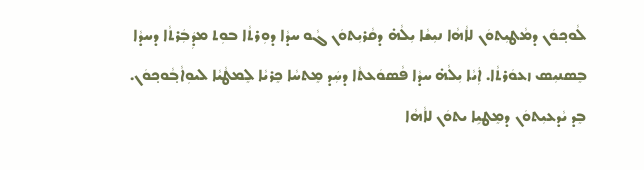ܠܵܘܟ݂ܘܿܢ ܕܡܵܛܝܼܬܘܿܢ ܠܐܵܗܵܐ ܢܝܼܫܵܐ ܝܼܠܵܗ̇ ܕܩܵܪܝܼܬܘܿܢ ܓܵܘ ܚܕܵܐ ܕܘܼܪܬܵܐ ܒܘܼܬ ܡܕܲܒܲܪܬܵܐ ܕܚܕܵܐ ܒܸܣܢܝܼܣ ܙܥܘܿܪܬܵܐ. ܐܲܝܵܐ ܝܼܠܵܗ̇ ܚܕܵܐ ܦܵܣܘܿܥܬܵܐ ܕܚܲܕ ܡܸܬܚܵܐ ܟܸܪܝܵܐ ܠܸܡܛܵܝܵܐ ܠܝܘܼܐܵܒ݂ܵܘܟ݂ܘܿܢ. ܒܸܕ ܝܵܕܥܝܼܬܘܿܢ ܕܡܸܛܝܹܐ ܝܬܘܿܢ ܠܐܵܗܵܐ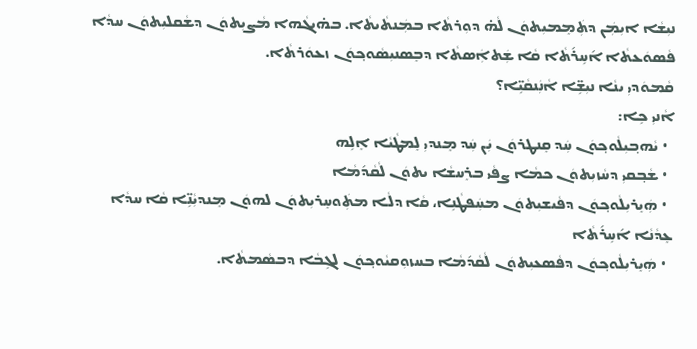ܢܝܼܫܵܐ ܐܝܼܡܲܢ ܕܬܲܡܸܡܝܼܬܘܿܢ ܠܵܗ̇ ܕܘܼܪܬܵܐ ܒܡܲܢܬܵܝܬܵܐ. ܒܗ̇ܝܓܵܗܐ ܡܵܨܝܼܬܘܿܢ ܕܫܵܩܠܝܼܬܘܿܢ ܚܕܵܐ ܦܵܣܘܿܥܬܵܐ ܐ݇ܚܹܪ݇ܬܵܐ ܩܵܐ ܫܲܬܐܲܣܬܵܐ ܕܒܸܣܢܝܼܣܵܘܟ݂ܘܿܢ ܙܥܘܿܪܬܵܐ.
ܩܵܡܘܿܕܝܼ ܝܢܵܐ ܢܝܼܫܹ̈ܐ ܐܵܢܲܢܩܵܝܹ̈ܐ؟
ܐܵܢܝܼ ܟܹܐ:
  • ܝܵܗܒ݂ܝܼܠܵܘܟ݂ܘܿܢ ܚܲܕ ܩܸܢܛܪܘܿܢ ܝܲܢ ܚܲܕ ܡܸܢܕܝܼ ܠܸܡܛܵܝܵܐ ܐܸܠܹܗ
  • ܫܵܒ݂ܩܝܼ ܕܚܵܙܝܼܬܘܿܢ ܟܡܵܐ ܨܦܵܝ ܒܪܸܚܫܵܐ ܝܬܘܿܢ ܠܵܩܵܕ݇ܡܵܐ
  • ܗܲܝܸܪܝܼܠܵܘܟ݂ܘܿܢ ܕܦܵܝܫܝܼܬܘܿܢ ܡܚܲܦܛܵܢܹܐ، ܩܵܐ ܕܠܵܐ ܡܬܲܘܚܸܪܝܼܬܘܿܢ ܠܗܘܿܢ ܡܸܢܕܝܼܵܢܹ̈ܐ ܩܵܐ ܚܕܵܐ ܥܸܕܵܢܵܐ ܐ݇ܚܹܪ݇ܬܵܐ
  • ܗܲܝܸܪܝܼܠܵܘܟ݂ܘܿܢ ܕܦܵܣܥܝܼܬܘܿܢ ܠܵܩܵܕ݇ܡܵܐ ܒܚܙܘܼܩܝܵܘܟ݂ܘܿܢ ܠܓܹܒܵܐ ܕܒܣܵܡܬܵܐ.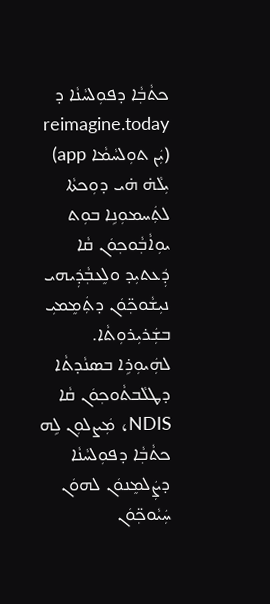ܟܬܵܒ݂ܵܐ ܕܦܘܼܠܚܵܢܵܐ ܕ reimagine.today (ܝܲܢ ܬܘܼܠܚܵܡܵܐ app) ܝܼܠܵܗ̇ ܗ̇ܝ ܕܘܼܟܬܵܐ ܠܬܲܚܡܘܼܢܹܐ ܒܘܼܬ ܝܘܼܐܵܒ݂ܵܘܟ݂ܘܿܢ ܩܵܐ ܕܲܥܬܝܼܕ ܘܠܸܥܒ݂ܵܕܲܝܗܝ ܢܝܼܫܵܘܟ݂̈ܘܿܢ ܕܬܲܡܸܡܝܼ ܒܫܲܪܝܼܪܘܼܬܵܐ.
ܠܗܲܝܘܼܪܹܐ ܒܣܢܵܕܬܵܐ ܕܛܠܵܒܬܵܘܟ݂ܘܿܢ ܩܵܐ NDIS، ܡܲܨܠܘܼܢ ܠܹܗ ܟܬܵܒ݂ܵܐ ܕܦܘܼܠܚܵܢܵܐ ܕܨܲܠܡܸܢܘܿܢ ܠܗܘܿܢ ܚܲܝܵܘܟ݂̈ܘܿܢ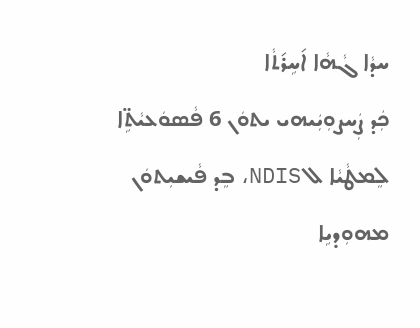ܚܕܵܐ ܓܵܗܵܐ ܐ݇ܚܹܪ݇ܬܵܐ
ܟܲܕ ܨܲܚܨܘܼܝܲܝܗܝ ܝܬܘܿܢ 6 ܦܵܣܘܿܥܝܵܬܹ̈ܐ ܠܸܡܛܵܝܵܐ ܠ NDIS، ܒܸܕ ܦܵܝܫܝܼܬܘܿܢ ܡܗܘܼܕܝܹܐ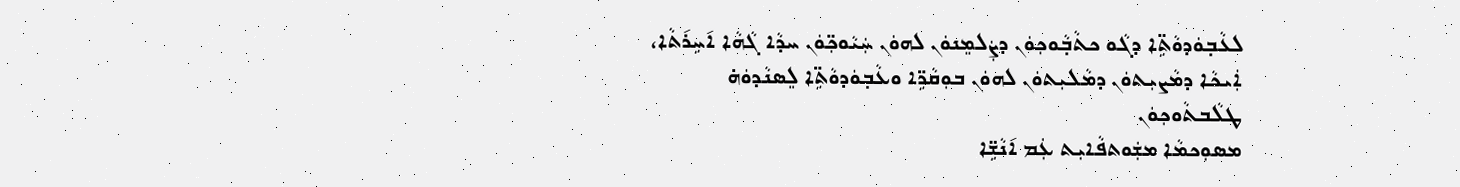ܠܥܵܒ݂ܘܿܕܘܵܬܹ̈ܐ ܕܓܵܘ ܟܬܵܒ݂ܵܘܟ݂ܘܿܢ ܕܨܲܠܡܸܢܘܿܢ ܠܗܘܿܢ ܚܲܝܵܘܟ݂̈ܘܿܢ ܚܕܵܐ ܓܵܗܵܐ ܐ݇ܚܹܪ݇ܬܵܐ، ܐܲܝܟܵܐ ܕܡܵܨܝܼܬܘܿܢ ܕܡܵܠܝܼܬܘܿܢ ܠܗܘܿܢ ܒܘܼܩܵܪܹ̈ܐ ܘܥܵܒ݂ܘܿܕܘܵܬܹ̈ܐ ܠܸܣܢܵܕܘܿܗ̇ ܛܠܵܒܬܵܘܟ݂ܘܿܢ
ܡܣܘܼܟܡܵܐ ܡܫܲܘܬܦܵܐܝܼܬ ܥܲܡ ܐ݇ܢܵܫܹ̈ܐ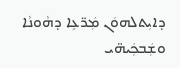ܕܐܝܼܬܠܗܘܿܢ ܡܲܪ̈ܥܹܐ ܕܗܵܘܢܵܐ ܘܫܲܒܟܲܝܗ̈ܝ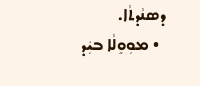ܕܣܢܵܕܬܵܐ.
  • ܡܘܼܘܸܠܵܐ ܒܝܲܕ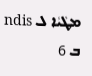ܡܛܵܝܵܐ ܠ ndis ܒ 6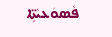ܦܵܣܘܿܥܝܵܬܹ̈ܐ